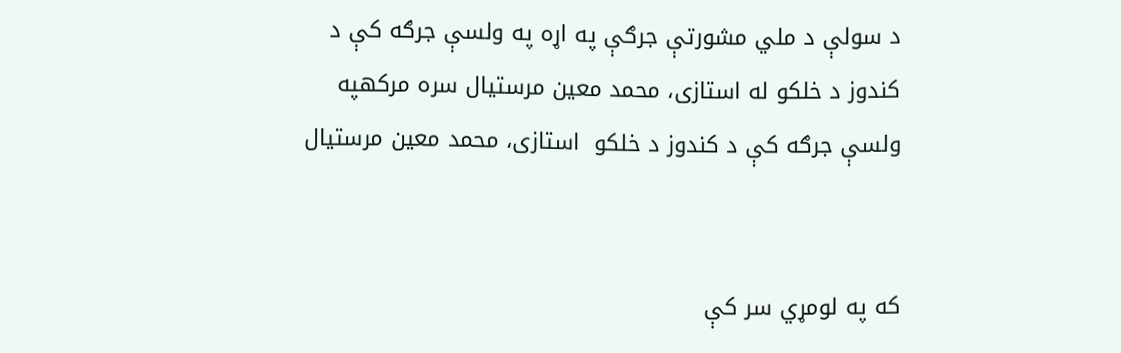د سولې د ملي مشورتې جرګې په اړه په ولسې جرګه کې د کندوز د خلکو له استازی، محمد معین مرستیال سره مرکهپه ولسې جرګه کې د کندوز د خلکو  استازی، محمد معین مرستیال


که په لومړي سر کې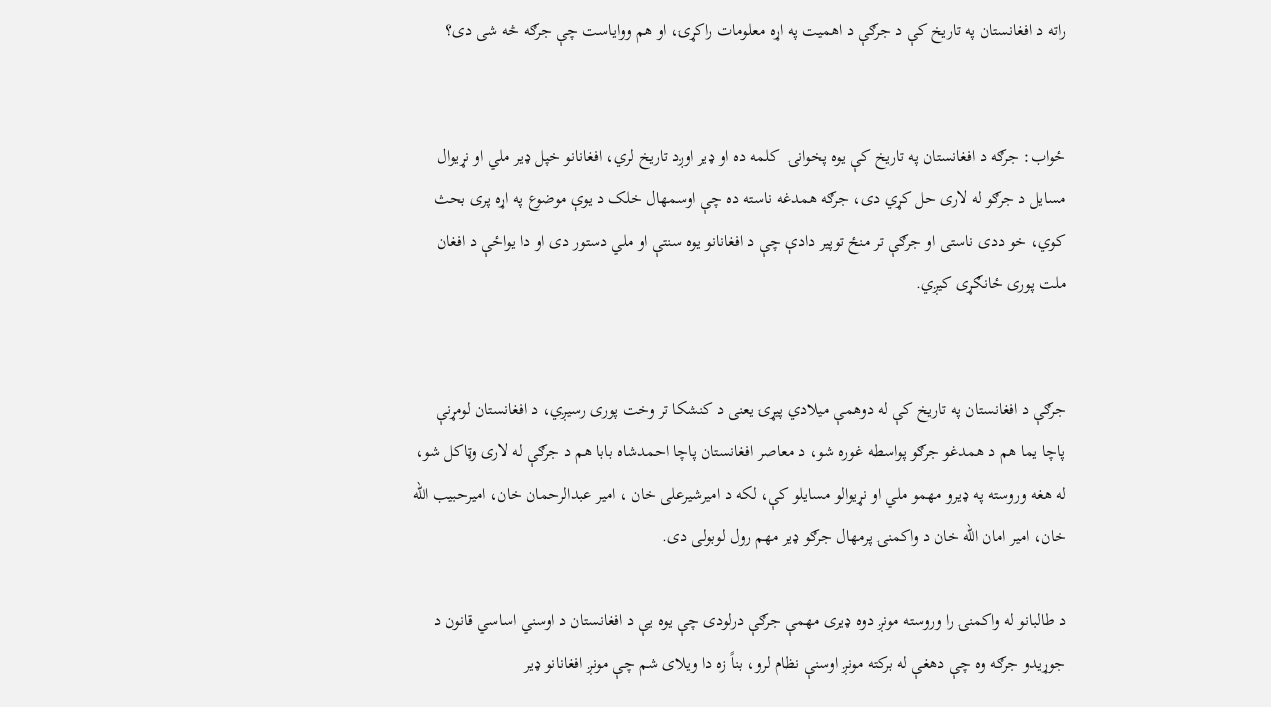راته د افغانستان په تاریخ کې د جرګې د اهمیت په اړه معلومات راکړۍ، او هم ووایاست چې جرګه څه شی دی؟


ځواب: جرګه د افغانستان په تاریخ کې یوه پخوانۍ  کلمه ده او ډير اوږد تاریخ لري، افغانانو خپل ډیر ملي او نړیوال مسایل د جرګو له لاری حل کړي دی، جرګه همدغه ناسته ده چې اوسمهال خلک د یوې موضوع په اړه پری بحث کوي، خو ددی ناستی او جرګې تر منځ توپیر دادې چې د افغانانو یوه سنتې او ملي دستور دی او دا یواځې د افغان ملت پوری ځانګړی کیږي.


جرګې د افغانستان په تاریخ کې له دوهمې میلادي پیړۍ یعنی د کنشکا تر وخت پوری رسیږي، د افغانستان لومړنې پاچا یما هم د همدغو جرګو پواسطه غوره شو، د معاصر افغانستان پاچا احمدشاه بابا هم د جرګې له لاری وټاکل شو، له هغه وروسته په ډیرو مهمو ملي او نړیوالو مسایلو کې، لکه د امیرشیرعلی خان ، امیر عبدالرحمان خان، امیرحبیب الله خان، امیر امان الله خان د واکمنۍ پرمهال جرګو ډير مهم رول لوبولی دی.

د طالبانو له واکمنۍ را وروسته مونږ دوه ډيری مهمې جرګې درلودی چې یوه یې د افغانستان د اوسني اساسي قانون د جوړیدو جرګه وه چې دهغې له برکته مونږ اوسنې نظام لرو، بناً زه دا ویلای شم چې مونږ افغانانو ډير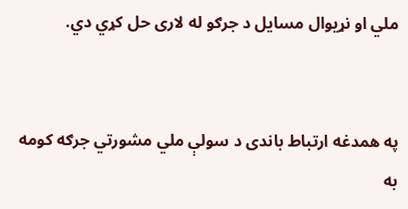ملي او نړیوال مسایل د جرګو له لاری حل کړي دي.


په همدغه ارتباط باندی د سولې ملي مشورتي جرګه کومه به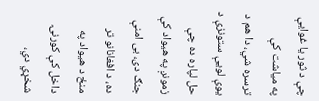چې د ثور یا غوایې په میاشت کې ترسره شي، دا هم د یوې لویې ستونزې د حل لپاره ده چې زمونږ په هیواد کې جنګ دی، بی امنې ده، د افغانانو تر منځ د هیواد په داخل کې کورنۍ شخړي دي،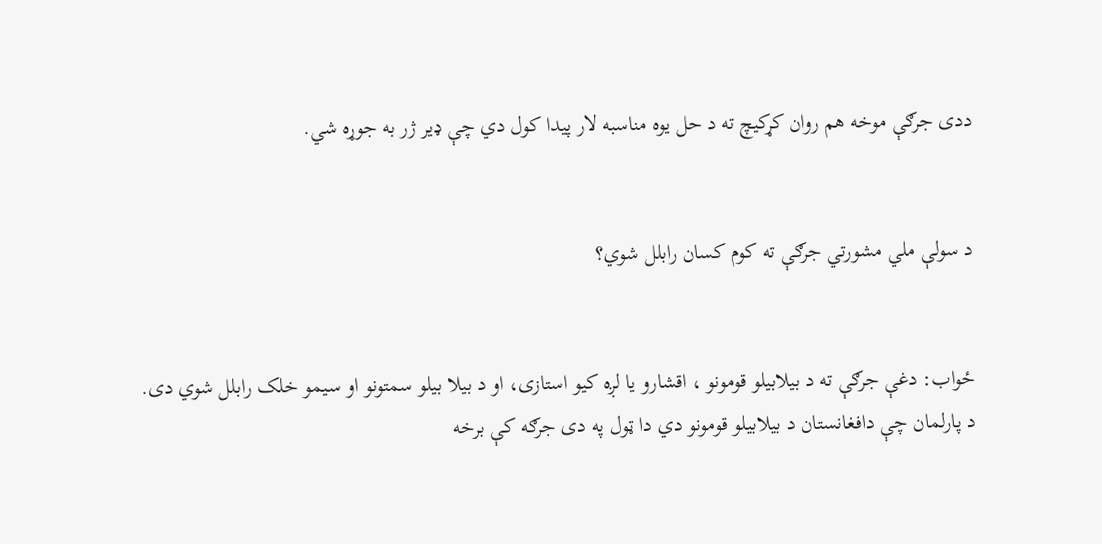ددی جرګې موخه هم روان کړکیچ ته د حل یوه مناسبه لار پیدا کول دي چې ډیر ژر به جوړه شي.


د سولې ملي مشورتي جرګې ته كوم كسان رابلل شوي؟


ځواب: دغې جرګې ته د بیلابیلو قومونو ، اقشارو یا لږه کیو استازی، او د بیلا بیلو سمتونو او سیمو خلک رابلل شوي دی. د پارلمان چې دافغانستان د بیلابیلو قومونو دي دا ټول په دی جرګه کې برخه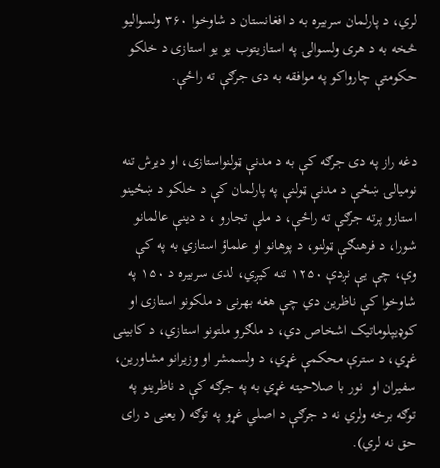لري، د پارلمان سربیره به د افغانستان د شاوخوا ۳۶۰ ولسوالیو څخه به د هری ولسوالۍ په استازیتوب یو یو استازی د خلکو حکومتې چارواکو په موافقه به دی جرګې ته راځې.


دغه راز په دی جرګه کې به د مدنې ټولنواستازی، او دیرش تنه نومیالۍ ښځې د مدنې ټولنې په پارلمان کې د خلکو د ښځینو استازو پرته جرګې ته راځې، د ملې تجارو ، د دینې عالمانو شورا، د فرهنګې ټولنو، د پوهانو او علماؤ استازي به په کې وې، چې یې نږدې ۱۲۵۰ تنه کیږي، لدی سربیره د ۱۵۰ په شاوخوا کې ناظرین دي چې هغه بهرنی د ملکونو استازی او کوډیپلوماتیک اشخاص دي، د ملګرو ملتونو استازي، د کابینی غړي، د سترې محکمې غړي، د ولسمشر او وزیرانو مشاورین، سفیران او  نور با صلاحیته غړي به په جرګه کې د ناظرینو په توګه برخه ولري نه د جرګې د اصلي غړو په توګه ( یعنی د رای حق نه لري).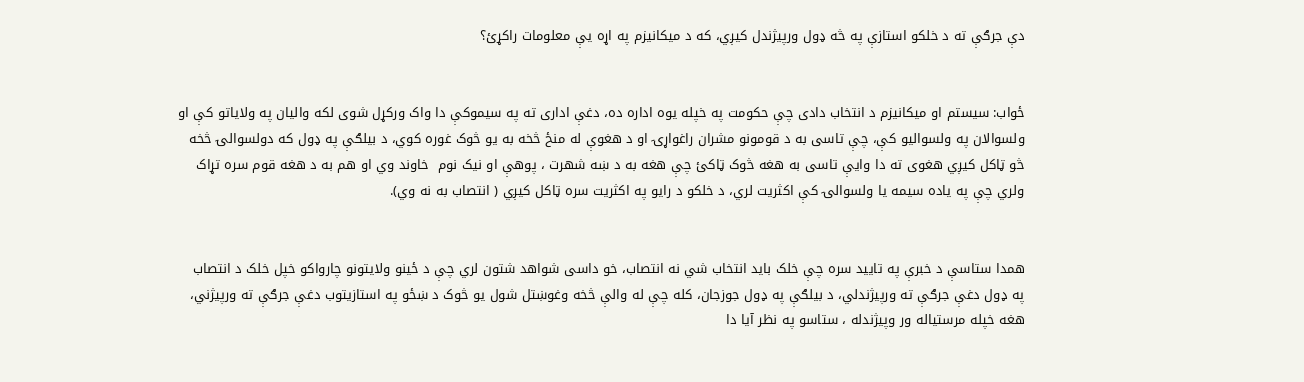دې جرګې ته د خلکو استازې په څه ډول ورپیژندل کیږي، که د میکانیزم په اړه یې معلومات راکړئ؟


ځواب: سیستم او میکانیزم د انتخاب دادی چې حکومت په خپله یوه اداره ده، دغې اداری ته په سیموکې دا واک ورکړل شوی لکه والیان په ولایاتو کې او ولسوالان په ولسوالیو کې، چې تاسی به د قومونو مشران راغواړۍ او د هغوې له منځ څخه به یو څوک غوره کوي، د بیلګې په ډول که دولسوالۍ څخه څو ټاکل کیږي هغوی ته دا وایې تاسی به هغه څوک ټاکئ چې هغه به د ښه شهرت ، پوهې او نیک نوم  خاوند وي او هم به د هغه قوم سره تړاک ولري چې په یاده سیمه یا ولسوالۍ کې اکثریت لري، د خلکو د رایو په اکثریت سره ټاکل کیږي ( انتصاب به نه وي).


همدا ستاسې د خبرې په تایید سره چې خلک باید انتخاب شي نه انتصاب، خو داسی شواهد شتون لري چې د ځینو ولایتونو چارواکو خپل خلک د انتصاب په ډول دغې جرګې ته ورپیژندلي، د بیلګې په ډول جوزجان، کله چې له والې څخه وغوښتل شول يو څوک د ښځو په استازیتوب دغې جرګې ته ورپیژني، هغه خپله مرستیاله ور وپیژندله ، ستاسو په نظر آیا دا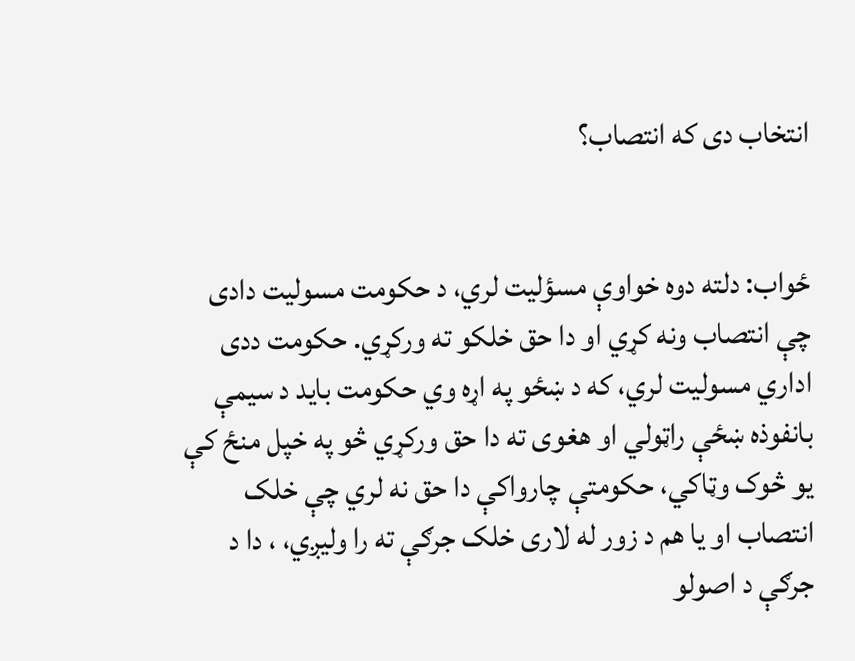انتخاب دی که انتصاب؟


ځواب: دلته دوه خواوې مسؤلیت لري، د حکومت مسولیت دادی چې انتصاب ونه کړي او دا حق خلکو ته ورکړي. حکومت ددی اداري مسولیت لري، که د ښځو په اړه وي حکومت باید د سیمې بانفوذه ښځې راټولي او هغوی ته دا حق ورکړي څو په خپل منځ کې یو څوک وټاکي، حکومتې چارواکې دا حق نه لري چې خلک انتصاب او یا هم د زور له لاری خلک جرګې ته را ولیږي، ، دا د جرګې د اصولو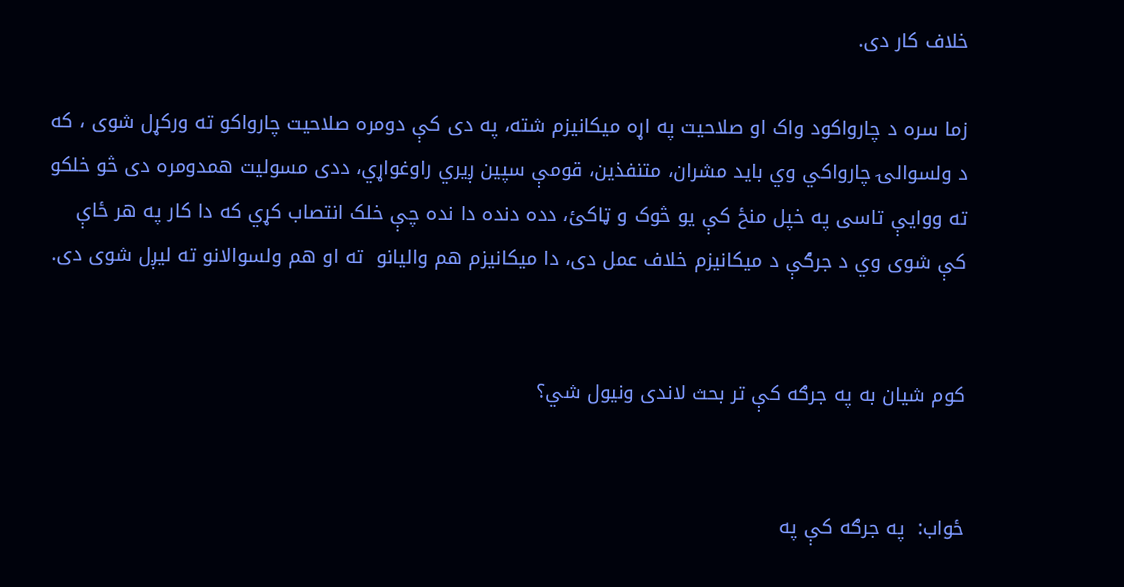خلاف کار دی.

زما سره د چارواکود واک او صلاحیت په اړه میکانیزم شته، په دی کې دومره صلاحیت چارواکو ته ورکړل شوی ، که د ولسوالۍ چارواکي وي باید مشران، متنفذین، قومې سپین ږیري راوغواړي، ددی مسولیت همدومره دی څو خلکو ته ووایې تاسی په خپل منځ کې یو څوک و ټاکئ، دده دنده دا نده چې خلک انتصاب کړي که دا کار په هر ځاې کې شوی وي د جرګې د میکانیزم خلاف عمل دی، دا میکانیزم هم والیانو  ته او هم ولسوالانو ته لیږل شوی دی.


کوم شیان به په جرګه کې تر بحث لاندی ونیول شي؟


ځواب:  په جرګه کې په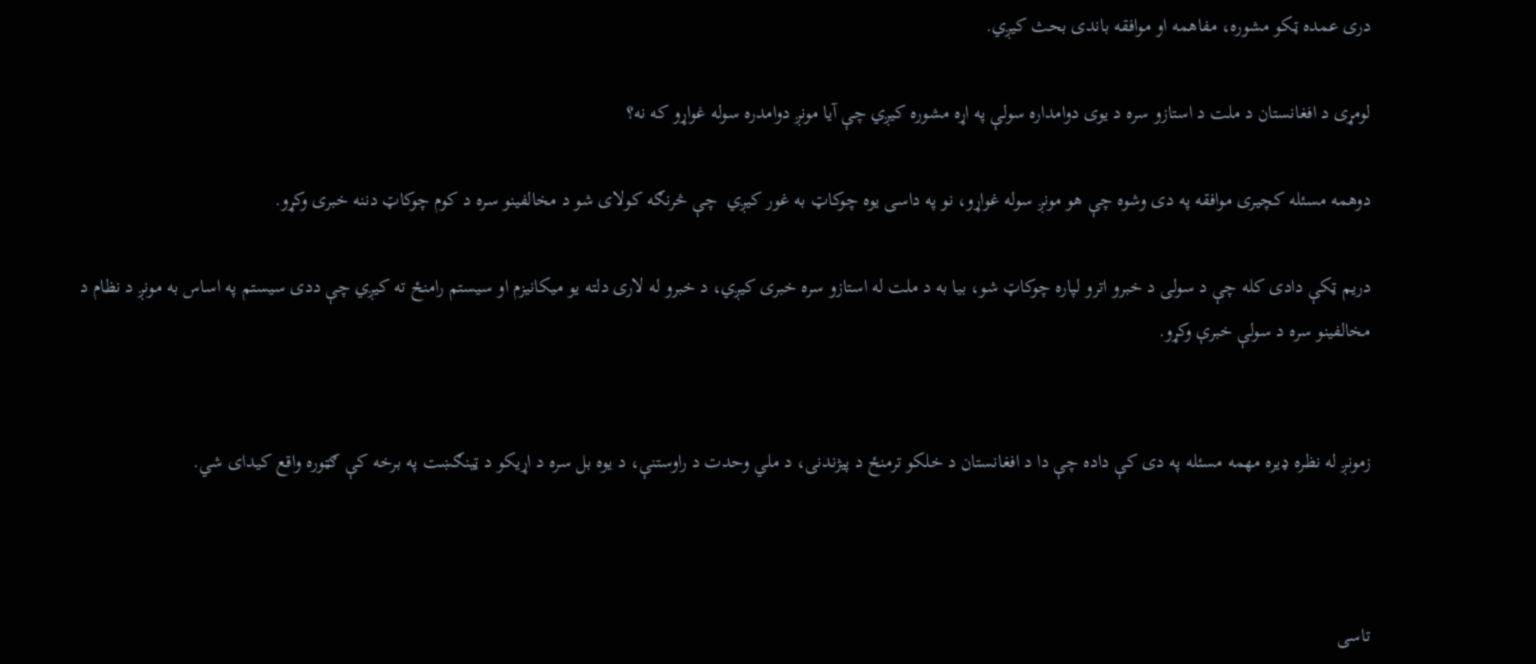دری عمده ټکو مشوره، مفاهمه او موافقه باندی بحث کیږي.

لومړی د افغانستان د ملت د استازو سره د یوی دوامداره سولې په اړه مشوره کیږي چې آیا مونږ دوامدره سوله غواړو که نه؟

دوهمه مسئله کچیری موافقه په دی وشوه چې هو مونږ سوله غواړو، نو په داسی یوه چوکاټ به غور کیږي  چې څرنګه کولای شو د مخالفینو سره د کوم چوکاټ دننه خبری وکړو.

دریم ټکې دادی کله چې د سولی د خبرو اترو لپاره چوکاټ شو، بیا به د ملت له استازو سره خبری کیږي، د خبرو له لاری دلته یو میکانیزم او سیستم رامنځ ته کیږي چې ددی سیستم په اساس به مونږ د نظام د مخالفینو سره د سولې خبرې وکړو.


زمونږ له نظره ډیره مهمه مسئله په دی کې داده چې دا د افغانستان د خلکو ترمنځ د پیژندنی، د ملي وحدت د راوستنې، د یوه بل سره د اړیکو د ټینګښت په برخه کې ګټوره واقع کیدای شي.



تاسی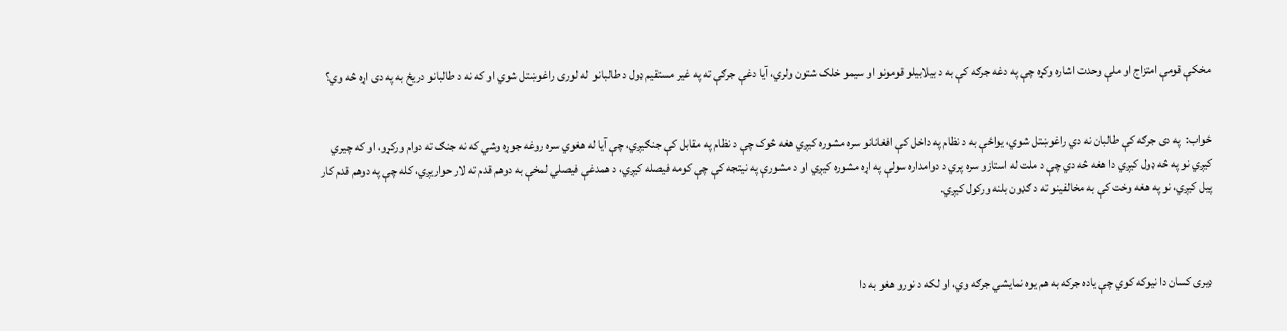مخکې قومې امتزاج او ملې وحدت اشاره وکړه چې په دغه جرګه کې به د بیلابیلو قومونو او سیمو خلک شتون ولري، آیا دغې جرګې ته په غیر مستقیم ډول د طالبانو  له لوری راغوښتل شوي او که نه د طالبانو دریځ به په دی اړه څه وي؟


ځواب:  په دی جرګه کې طالبان نه دي راغوښتل شوي، یواځې به د نظام په داخل کې افغانانو سره مشوره کیږي هغه څوک چې د نظام په مقابل کې جنګیږي، چې آیا له هغوي سره روغه جوړه وشي که نه جنګ ته دوام ورکړو، او که چیري کیږي نو په څه ډول کیږي دا هغه څه دي چې د ملت له استازو سره پري د دوامداره سولې په اړه مشوره کیږي او د مشورې په نیتجه کې چې کومه فیصله کیږي، د همدغې فیصلي لمخې به دوهم قدم ته لار حواریږي، کله چې په دوهم قدم کار پیل کیږي، نو په هغه وخت کې به مخالفینو ته د ګډون بلنه ورکول کیږي.



ډیری کسان دا نیوکه کوي چې یاده جرکه به هم یوه نمایشي جرګه وي، او لکه د نورو هغو به دا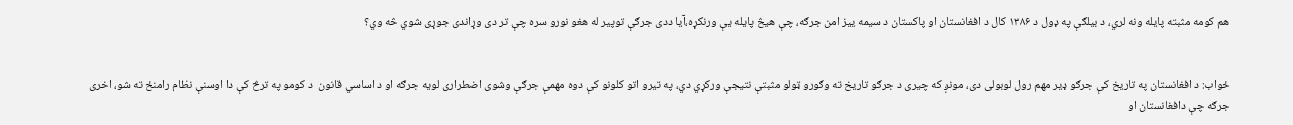هم کومه مثبته پایله ونه لري، د بیلګې په ډول د ۱۳۸۶ کال د افغانستان او پاکستان د سیمه ییز امن جرګه، چې هیڅ پایله یې ورنکړه،آیا ددی جرګې توپیر له هغو نورو سره چې تر دی وړاندی جوړی شوي څه وي؟


ځواب: د افغانستان په تاریخ کې جرګو ډیر مهم رول لوبولی دی، مونږ که چیری د جرګو تاریخ ته وګورو ټولو مثبتې نتیجې ورکړي دي، په تیرو اتو کلونو کې دوه مهمې جرګې وشوی اضطراری لویه جرګه او د اساسي قانون  د کومو په ترڅ کې دا اوسنې نظام رامنځ ته شو، اخری جرګه چې دافغانستان او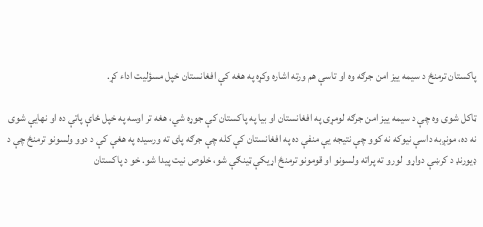پاکستان ترمنځ د سیمه ییز امن جرګه وه او تاسې هم ورته اشاره وکړه په هغه کې افغانستان خپل مسؤلیت اداء کړ.

ټاکل شوی وه چې د سیمه ییز امن جرګه لومړی په افغانستان او بیا په پاکستان کې جوړه شي، هغه تر اوسه په خپل ځاې پاتې ده او نهایې شوی نه ده، مونږبه داسې نیوکه نه کوو چې نتیجه یې منفې ده په افغانستان کې کله چې جرګه پای ته ورسیده په هغې کې د دوو ولسونو ترمنځ چې د ډیورنډ د کرښې دواړو  لورو ته پراته ولسونو او قومونو ترمنځ اړیکې ټینګې شو، خلوص نیت پیدا شو. خو د پاکستان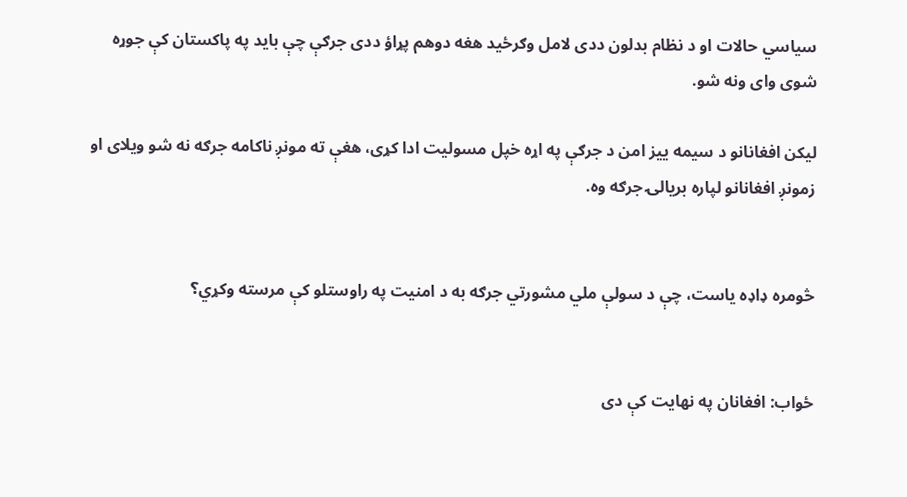سیاسي حالات او د نظام بدلون ددی لامل وګرځید هغه دوهم پړاؤ ددی جرګې چې باید په پاکستان کې جوړه شوی وای ونه شو.

لیکن افغانانو د سیمه ییز امن د جرګې په اړه خپل مسولیت ادا کړی، هغې ته مونږ ناکامه جرګه نه شو ویلای او زمونږ افغانانو لپاره بریالۍ جرګه وه.


څومره ډاډه یاست، چې د سولې ملي مشورتي جرګه به د امنیت په راوستلو کې مرسته وکړي؟


ځواب: افغانان په نهایت کې دی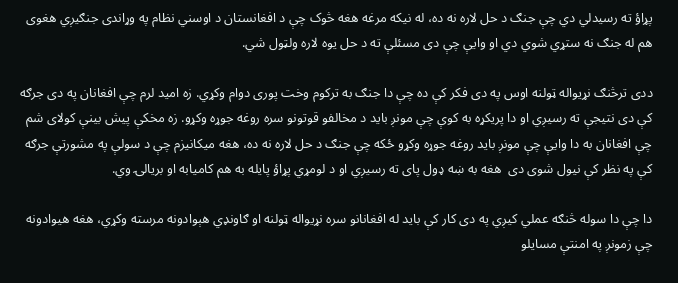پړاؤ ته رسیدلي دي چې جنګ د حل لاره نه ده، له نیکه مرغه هغه څوک چې د افغانستان د اوسني نظام په وړاندی جنګیږي هغوی هم له جنګ نه ستړي شوي دي او وایې چې دی مسئلې ته د حل یوه لاره ولټول شي.

ددی ترڅنګ نړیواله ټولنه اوس په دی فکر کې ده چې دا جنګ به ترکوم وخت پوری دوام وکړي. زه امید لرم چې افغانان په دی جرګه کې دی نتیجې ته رسیږي او دا پریکړه به کوې چې مونږ باید د مخالفو قوتونو سره روغه جوړه وکړو. زه مخکې پیش بینې کولای شم چې افغانان به دا وایې چې مونږ باید روغه جوړه وکړو ځکه چې جنګ د حل لاره نه ده، هغه میکانیزم چې د سولې په مشورتې جرګه کې په نظر کې نیول شوی دی  هغه به ښه ډول پای ته رسیږي او د لومړي پړاؤ پایله به هم کامیابه او بریالۍ وي.

دا چې دا سوله څنګه عملي کیږي په دی کار کې باید له افغانانو سره نړیواله ټولنه او ګاونډي هېوادونه مرسته وکړي، هغه هیوادونه چې زمونږ په امنتې مسایلو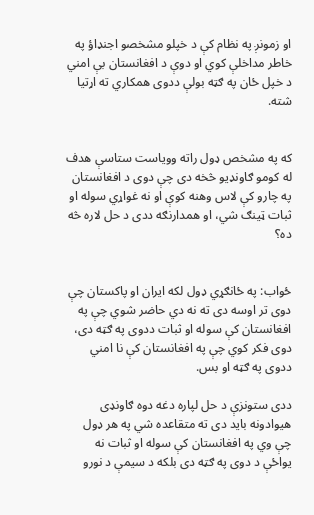او زمونږ په نظام کې د خپلو مشخصو اجنډاؤ په خاطر مداخلې کوي او دوې د افغانستان بې امني د خپل ځان په ګټه بولې ددوی همکاري ته اړتیا شته.


که په مشخص ډول راته وویاست ستاسې هدف له کومو ګاونډیو څخه دی چې دوی د افغانستان په چارو کې لاس وهنه کوې او نه غواړي سوله او ثبات ټینګ شي، او همدارنګه ددی د حل لاره څه ده؟


ځواب: په ځانګړي ډول لکه ایران او پاکستان چې دوی تر اوسه دی ته نه دي حاضر شوي چې په افغانستان کې سوله او ثبات ددوی په ګټه دی، دوی فکر کوي چې په افغانستان کې نا امني ددوی په ګټه او بس.

ددی ستونزې د حل لپاره دغه دوه ګاونډی هیوادونه باید دی ته متقاعده شي په هر ډول چې وي په افغانستان کې سوله او ثبات نه یواځې د دوی په ګټه دی بلکه د سیمې د نورو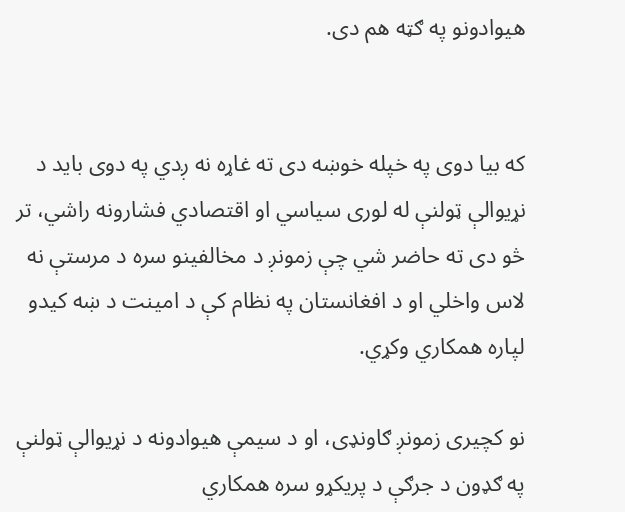هیوادونو په ګټه هم دی.


که بیا دوی په خپله خوښه دی ته غاړه نه ږدي په دوی باید د نړیوالې ټولنې له لوری سیاسي او اقتصادي فشارونه راشي، تر څو دی ته حاضر شي چې زمونږ د مخالفینو سره د مرستې نه لاس واخلي او د افغانستان په نظام کې د امینت د ښه کیدو لپاره همکاري وکړي.

نو کچیری زمونږ ګاونډی، او د سیمې هیوادونه د نړیوالې ټولنې په ګډون د جرګې د پریکړو سره همکاري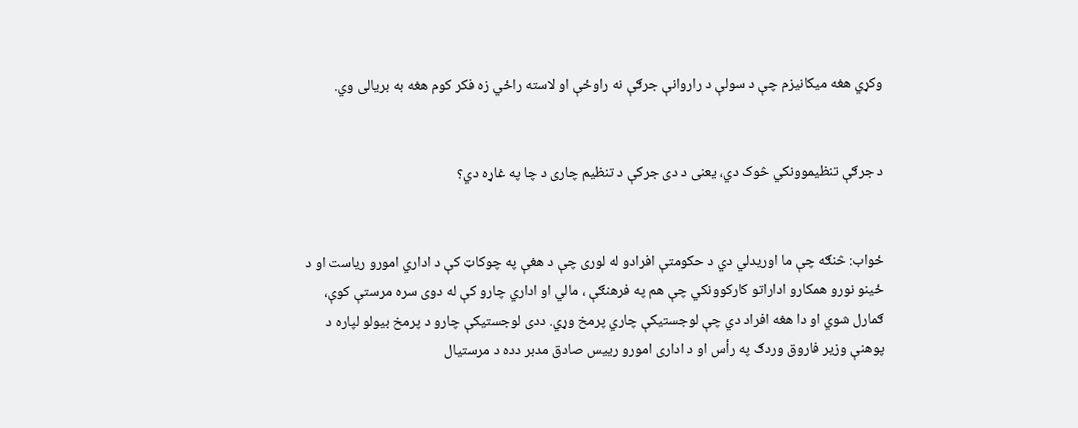وکړي هغه میکانیزم چې د سولې د راروانې جرګې نه راوځې او لاسته راځي زه فکر کوم هغه به بریالی وي.


د جرګې تنظیموونکي څوک دي، یعنی د دی جرکې د تنظیم چاری د چا په غاړه دي؟


ځواب: څنګه چې ما اوریدلي دي د حکومتې افرادو له لوری چې د هغې په چوکاټ کې د اداري امورو ریاست او د ځینو نورو همکارو اداراتو کارکوونکي چې هم په فرهنګې ، مالي او اداري چارو کې له دوی سره مرستې کوې، ګمارل شوي او دا هغه افراد دي چې لوجستیکې چاري پرمخ وړي. ددی لوجستیکې چارو د پرمخ بیولو لپاره د پوهنې وزیر فاروق وردګ په رأس او د اداری امورو رییس صادق مدبر دده د مرستیال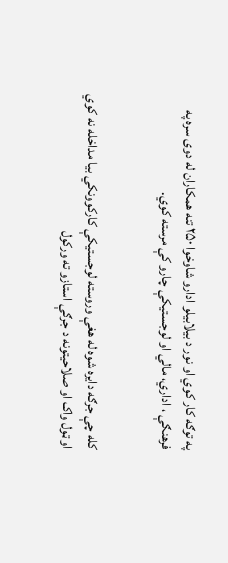په توګه کار کوي او نور د بیلابیلو ادارو شاوخوا ۲۵۰ تنه همکاران له دوی سره په فرهنګې ، اداري، مالي او لوجستیکې چارو کې مرسته کوي.


کله چې جرګه دایره شوه له هغې وروسته لوجستیکې کارکوونکي بیا مداخله نه کوي او ټول واک او صلاحیتونه د جرګې استازو ته ورکول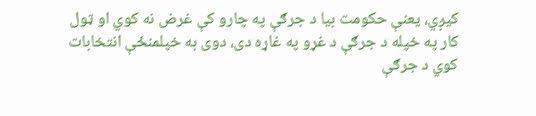کیږي، یعنې حکومت بیا د جرګې په چارو کې غرض نه کوي او ټول کار په خپله د جرګې د غړو په غاړه دی، دوی به خپلمنځې انتخابات کوي د جرګې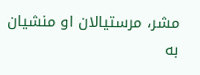مشر، مرستیالان او منشیان به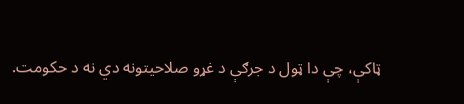ټاکې، چې دا ټول د جرګې د غړو صلاحیتونه دي نه د حکومت.